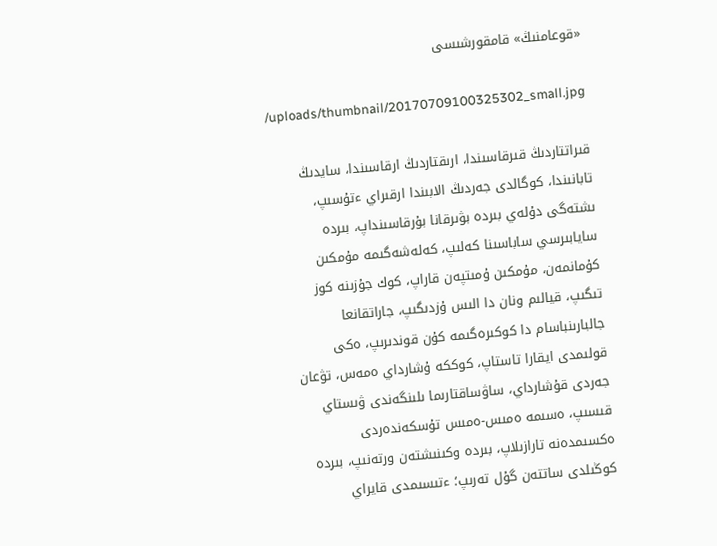«قوعامنىڭ» قامقورشىسى

/uploads/thumbnail/20170709100325302_small.jpg

قىراتتاردىڭ قىرقاسىندا، ارىقتاردىڭ ارقاسىندا، سايدىڭ تابانىندا، كوگالدى جەردىڭ الابىندا ارقىراي ءتۇسىپ، ىشتەگى دۇلەي بىردە بۋىرقانا بۇرقاسىنداپ، بىردە سايابىرسي ساباسىنا كەلىپ، كەلەشەگىمە مۇمكىن كۇمانمەن، مۇمكىن ۇمىتپەن قاراپ، كوك جۇزىنە كوز تىگىپ، قيالىم ونان دا الىس ۇزدىگىپ، جاراتقانعا جالبارىنباسام دا كوكىرەگىمە كۇن قوندىرىپ، ەكى قولىمدى ايقارا تاستاپ، كوككە ۇشارداي ەمەس، تۋعان جەردى قۇشارداي، ساۋساقتارىما ىلىنگەندى ۋىستاي قىسىپ، ەسىمە ەمىس-ەمىس تۇسكەندەردى ەكسىمدەنە تارازىلاپ، بىردە وكىنىشتەن ورتەنىپ، بىردە كوڭىلدى ساتتەن گۇل تەرىپ؛ ءتىسىمدى قايراي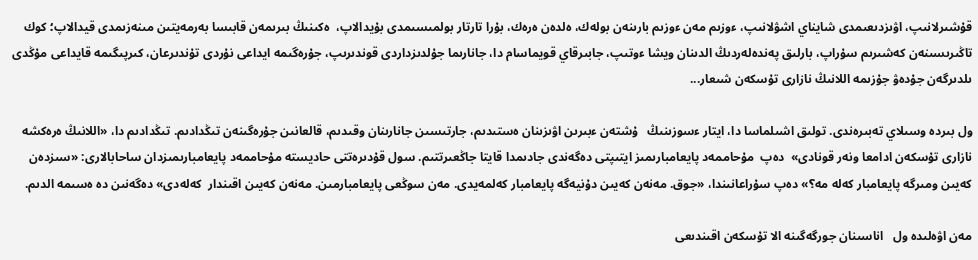قۇشىرلانىپ، اۋىزدىعىمدى شايناي اشۋلانىپ، ءوزىم مەن ءوزىم بارىنەن بولەك، ەلدەن ەرەك، بۇرا تارتار بولمىسىمدى بۇيدالاپ،  ەكىنىڭ بىرىمەن قابىسا بەرمەيتىن مىنەزىمدى قيدالاپ؛ كوك تاڭىرىسىنەن كەشىرىم سۇراپ، بارلىق پەندەلەردىڭ الدىنان ويشا ءوتىپ، جابىرقاي قويماسام دا، جانارىما جۇلدىزداردى قوندىرىپ، جۇرەگىمە ايداعى نۇردى تۇندىرعان، كىرپىگىمە قايداعى مۇڭدى ىلدىرگەن جۇدەۋ جۇزىمە اللانىڭ نازارى تۇسكەن شىعار...

ول بىردە وسىلاي تەبىرەندى. تولىق اشىلماسا دا، ايتار ءسوزىنىڭ   ۇشتەن ءبىرىن اۋىزىنان ەستىدىم، جارتىسىن جانارىنان وقىدىم، قالعانىن جۇرەگىنەن تىڭدادىم. تىڭدادىم دا، «اللانىڭ ەرەكشە نازارى تۇسكەن ادامعا ونەر قونادى»  دەپ  مۇحاممەد پايعامبارىمىز ايتىپتى دەگەندى جادىمدا قايتا جاڭعىرتتىم. سول قۇدىرەتتى حاديستە مۇحاممەد پايعامبارىمىزدان ساحابالارى: «سىزدەن كەيىن ومىرگە پايعامبار كەلە مە؟» دەپ سۇراعانىندا، «جوق. مەنەن كەيىن دۇنيەگە پايعامبار كەلمەيدى. مەن سوڭعى پايعامبارمىن. مەنەن كەيىن اقىندار  كەلەدى» دەگەنىن دە ەسىمە الدىم.

مەن اۋەلىدە ول   اناسىنان جورگەگىنە الا تۇسكەن اقىندىعى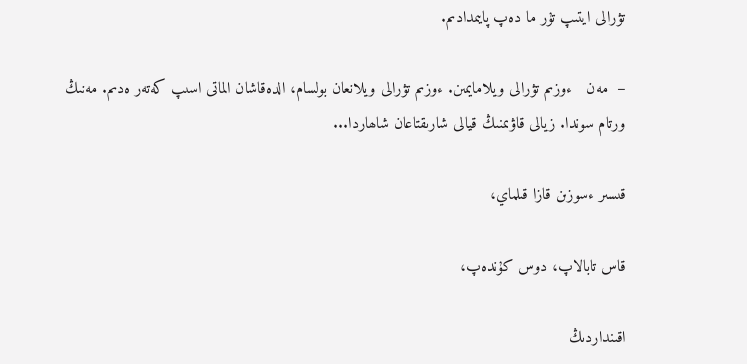تۋرالى ايتىپ تۇر ما دەپ پايىمدادىم.

–  مەن   ءوزىم تۋرالى ويلامايمىن. ءوزىم تۋرالى ويلانعان بولسام، الدەقاشان الماتى اسىپ كەتەر ەدىم. مەنىڭ ورتام سوندا. زيالى قاۋىمنىڭ قيالى شارىقتاعان شاھاردا...

قىسىر ءسوزىن قازا قىلماي،

قاس تابالاپ، دوس كۇندەپ،

اقىنداردىڭ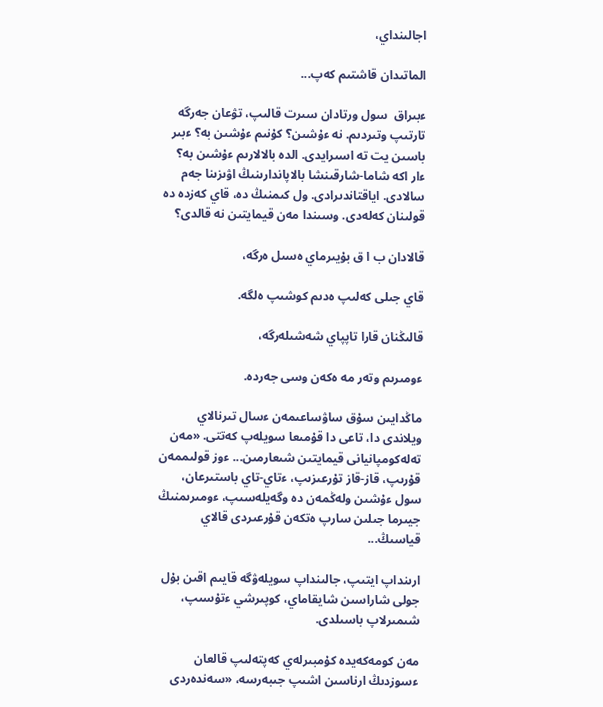اجالىنداي،

الماتىدان قاشتىم كەپ...

ءبىراق  سول ورتادان سىرت قالىپ، تۋعان جەرگە تارتىپ وتىردىم. نە ءۇشىن؟ كۇنىم ءۇشىن بە؟ ءبىر باسىن يت تە اسىرايدى. الدە بالالارىم ءۇشىن بە؟ ءار اكە شاما-شارقىنشا بالاپاندارىنىڭ اۋىزىنا جەم سالادى. اياقتاندىرادى. ول كىمنىڭ دە، قاي كەزدە دە قولىنان كەلەدى. وسىندا مەن قيمايتىن نە قالدى؟

قالادان ب ا ق بۇيىرماي ەسىل ەرگە،

قاي جىلى كەلىپ ەدىم كوشىپ ەلگە.

قالىڭنان قارا تاپپاي شەشىلەرگە،

ءومىرىم وتەر مە ەكەن وسى جەردە.

ماڭدايىن سۇق ساۋساعىمەن ءسال تىرنالاي ويلاندى دا، تاعى دا قۇمىعا سويلەپ كەتتى. «مەن تەلەكومپانيانى قيمايتىن شىعارمىن... ءوز قولىممەن قۇرىپ، قاز-قاز تۇرعىزىپ، ءتاي-تاي باستىرعان، سول ءۇشىن ولەڭمەن دە وگەيلەسىپ، ءومىرىمنىڭ جيىرما جىلىن سارپ ەتكەن قۇرعىردى قالاي قياسىڭ...

ارىنداپ ايتىپ، جالىنداپ سويلەۋگە قايىم اقىن بۇل جولى شاراسىن شايقاماي، كوپىرشي ءتۇسىپ، شىمىرلاپ باسىلدى.

مەن كومەكەيدە كۇمبىرلەي كەپتەلىپ قالعان ءسوزدىڭ ارناسىن اشىپ جىبەرسە، «سەندەردى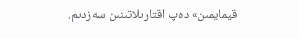قيمايمىن» دەپ اقتارىلاتىنىن سەزدىم.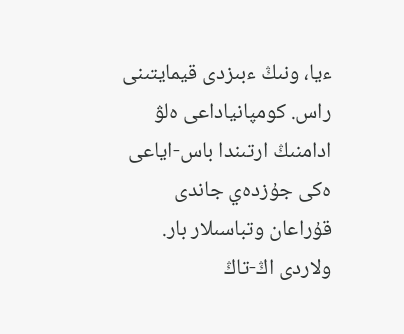ءيا، ونىڭ ءبىزدى قيمايتىنى راس. كومپانياداعى ەلۋ ادامنىڭ ارتىندا باس-اياعى ەكى جۇزدەي جاندى قۇراعان وتباسىلار بار. ولاردى اڭ-تاڭ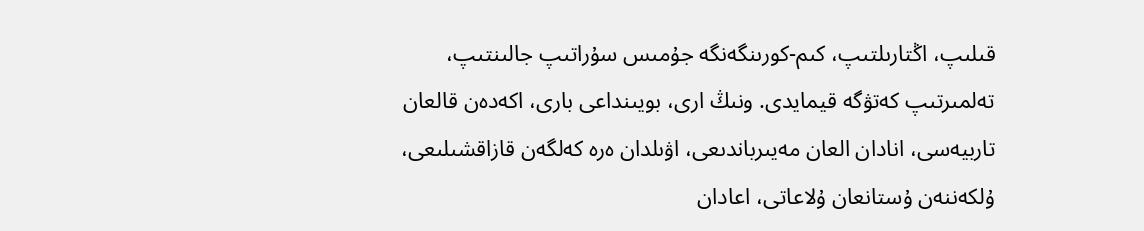قىلىپ، اڭتارىلتىپ، كىم-كورىنگەنگە جۇمىس سۇراتىپ جالىنتىپ، تەلمىرتىپ كەتۋگە قيمايدى. ونىڭ ارى، بويىنداعى بارى، اكەدەن قالعان تاربيەسى، انادان العان مەيىرباندىعى، اۋىلدان ەرە كەلگەن قازاقشىلىعى، ۇلكەننەن ۇستانعان ۇلاعاتى، اعادان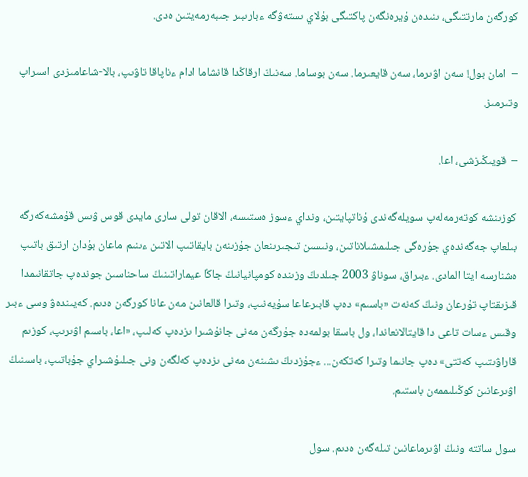كورگەن مارتتىگى، ىنىدەن ۇيرەنگەن پاكتىگى بۇلاي ىستەۋگە ءبارىبىر جىبەرمەيتىن ەدى.

–  امان بول! سەن اۋىرما، سەن قايعىرما. سەن بوساما. سەنىڭ ارقاڭدا قانشاما ادام ءناپاقا تاۋىپ، بالا-شاعامىزدى اسىراپ وتىرمىز.

–  قويىڭىزشى، اعا.

كوزىنشە كوتەرمەلەپ سويلەگەندى ۇناتپايتىن، ونداي ءسوز ەستىسە، الاقان تولى سارى مايدى قوس ۋىس قۇمشەكەرگە بىلعاپ جەگەندەي جۇرەگى جىلىمشىلاناتىن، ونىسىن تىجىرىنعان جۇزىنەن بايقاتىپ الاتىن ءىنىم ماعان بۇدان ارتىق باتىپ ەشنارسە ايتا المادى. ءبىراق، سوناۋ 2003 جىلدىڭ وزىندە كومپانيانىڭ جاڭا عيماراتىنىڭ ساحناسىن جوندەپ جاتقانىمدا قىزىقتاپ تۇرعان ونىڭ كەنەت «باسىم» دەپ قابىرعاعا سۇيەنىپ، وتىرا قالعانىن مەن عانا كورگەن ەدىم. كەيىندەۋ وسى ءبىر وقىس ءسات تاعى دا قايتالانعاندا، ول باسقا بولمەدە جۇرگەن مەنى جانۇشىرا ىزدەپ كەلىپ، «اعا، باسىم اۋىرىپ، كوزىم قاراۋىتىپ كەتتى» دەپ جانىما وتىرا كەتكەن... ءجۇزدىڭ ىشىنەن مەنى ىزدەپ كەلگەن ونى جىلىۇشىراي جۇباتىپ، باسىنىڭ اۋىرعانىن كوڭىلىممەن باستىم.

سول ساتتە ونىڭ اۋىرماعانىن تىلەگەن ەدىم. سول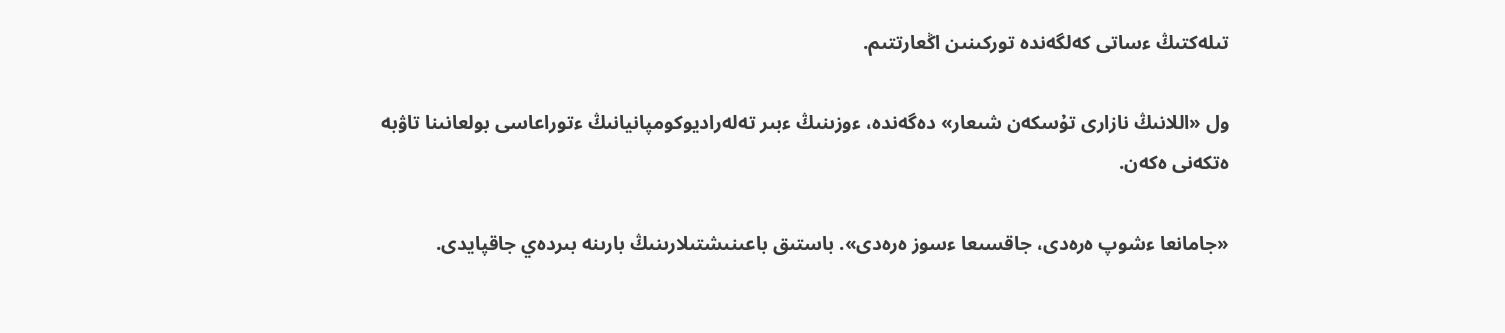تىلەكتىڭ ءساتى كەلگەندە توركىنىن اڭعارتتىم.

ول «اللانىڭ نازارى تۇسكەن شىعار» دەگەندە، ءوزىنىڭ ءبىر تەلەراديوكومپانيانىڭ ءتوراعاسى بولعانىنا تاۋبە ەتكەنى ەكەن.

«جامانعا ءشوپ ەرەدى، جاقسىعا ءسوز ەرەدى». باستىق باعىنىشتىلارىنىڭ بارىنە بىردەي جاقپايدى.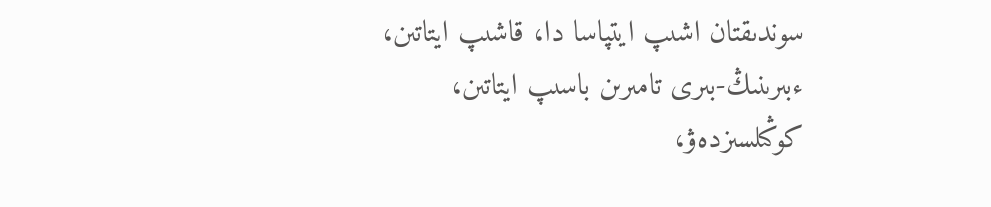سوندىقتان اشىپ ايتپاسا دا، قاشىپ ايتاتىن، ءبىرىنىڭ-بىرى تامىرىن باسىپ ايتاتىن، كوڭىلسىزدەۋ،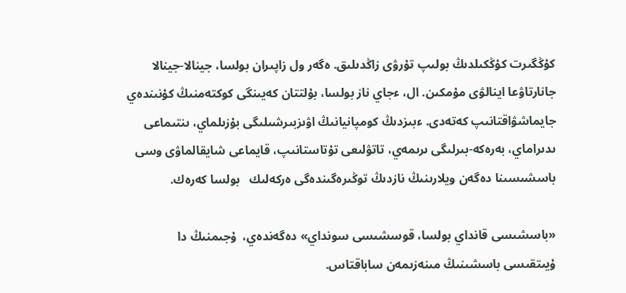كۇڭگىرت كۇڭكىلدىڭ بولىپ تۇرۋى زاڭدىلىق. ەگەر ول زاپىران بولسا، جينالا-جينالا جانارتاۋعا اينالۋى مۇمكىن. ال، ءجاي ناز بولسا، بۇلتتان كەيىنگى كوكتەمنىڭ كۇنىندەي جايماشۋاقتانىپ كەتەدى. ءبىزدىڭ كومپانيانىڭ اۋىزبىرشىلىگى بۇزىلماي، ىنتىماعى ىدىراماي، بەرەكە-بىرلىگى ىرىمەي، تاتۋلىعى تۇتاستانىپ، قايماعى شايقالماۋى وسى باسشىسىنا دەگەن ويلارىنىڭ نازدىڭ توڭىرەگىندەگى ەركەلىك   بولسا كەرەك.

«باسشىسى قانداي بولسا، قوسشىسى سونداي» دەگەندەي،  ۇجىمنىڭ دا ۇيىتقىسى باسشىنىڭ مىنەزىمەن ساباقتاس.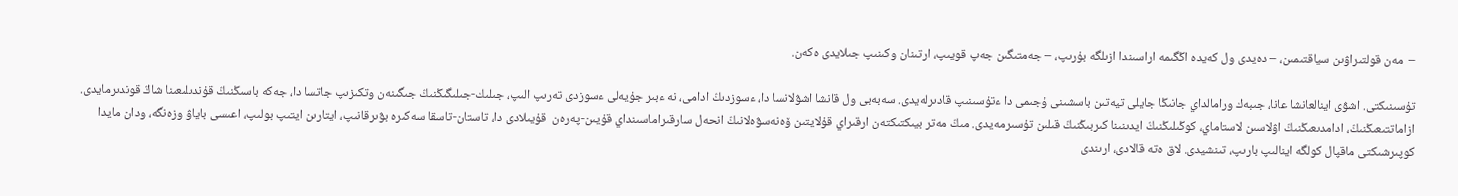–  مەن قولتىراۋىن سياقتىمىن، – دەيدى ول كەيدە اڭگىمە اراسىندا ازىلگە بۇرىپ، – جەمتىگىن جەپ قويىپ، ارتىنان وكىنىپ جىلايدى ەكەن.

تۇسىنىكتى. اشۋى اينالعانشا عانا، جىبەك ورامالداي جانىڭا جايلى تيەتىن باسشىنى ۇجىمى دا ءتۇسىنىپ قادىرلەيدى. سەبەبى ول قانشا اشۋلانسا دا، ءسوزدىڭ ادامى، نە ءبىر جۇيەلى ءسوزدى تەرىپ الىپ، جىلىك-جىلىگىڭنىڭ جىگىنەن وتكىزىپ جاتسا دا، جەكە باسىڭنىڭ قۇندىلىعىنا شاڭ قوندىرمايدى. ازاماتتىعىڭنىڭ، ادامدىعىڭنىڭ اۋلاسىن لاستاماي، كوڭىلىڭنىڭ ايدىنىنا كىربىڭنىڭ قىلىن تۇسىرمەيدى. مىڭ مەتر بيىكتىكتەن ارقىراي قۇلايتىن ۆەنەسۋەلانىڭ انحەل سارقىراماسىنداي قۇيىن-پەرەن  قۇيىلادى دا، تاستان-تاسقا سەكىرە بۋىرقانىپ، ايتارىن ايتىپ بولىپ، اعىسى باياۋ وزەنگە، ودان مايدا كوپىرشىكتى ماقپال كولگە اينالىپ بارىپ، تىنشيدى. لاق ەتە قالادى، ارىندى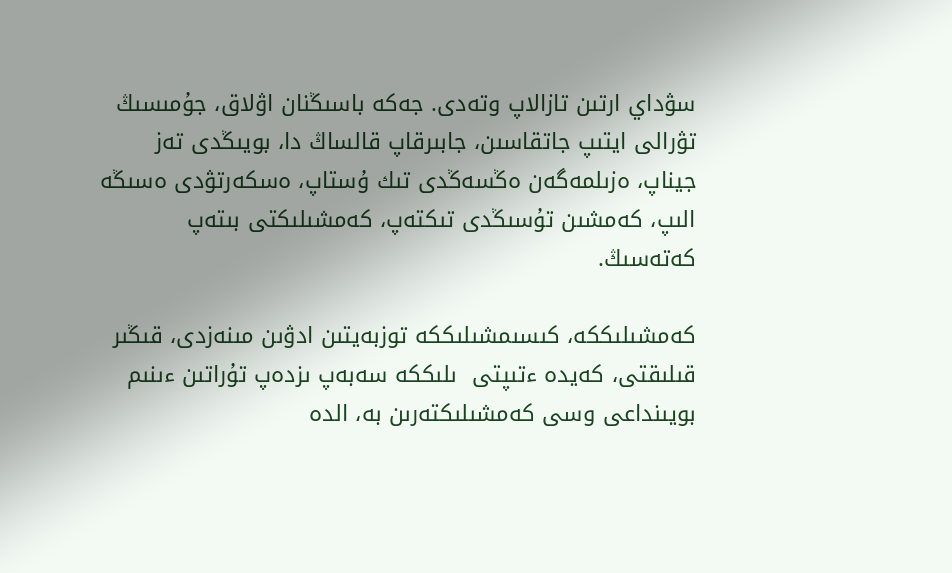سۋداي ارتىن تازالاپ وتەدى. جەكە باسىڭنان اۋلاق، جۇمىسىڭ تۋرالى ايتىپ جاتقاسىن، جابىرقاپ قالساڭ دا، بويىڭدى تەز جيناپ، ەزىلمەگەن ەڭسەڭدى تىك ۇستاپ، ەسكەرتۋدى ەسىڭە الىپ، كەمشىن تۇسىڭدى تىكتەپ، كەمشىلىكتى بىتەپ كەتەسىڭ.

كەمشىلىككە، كىسىمشىلىككە توزبەيتىن ادۋىن مىنەزدى، قىڭىر قىلىقتى، كەيدە ءتىپتى  ىلىككە سەبەپ ىزدەپ تۇراتىن ءىنىم بويىنداعى وسى كەمشىلىكتەرىن بە، الدە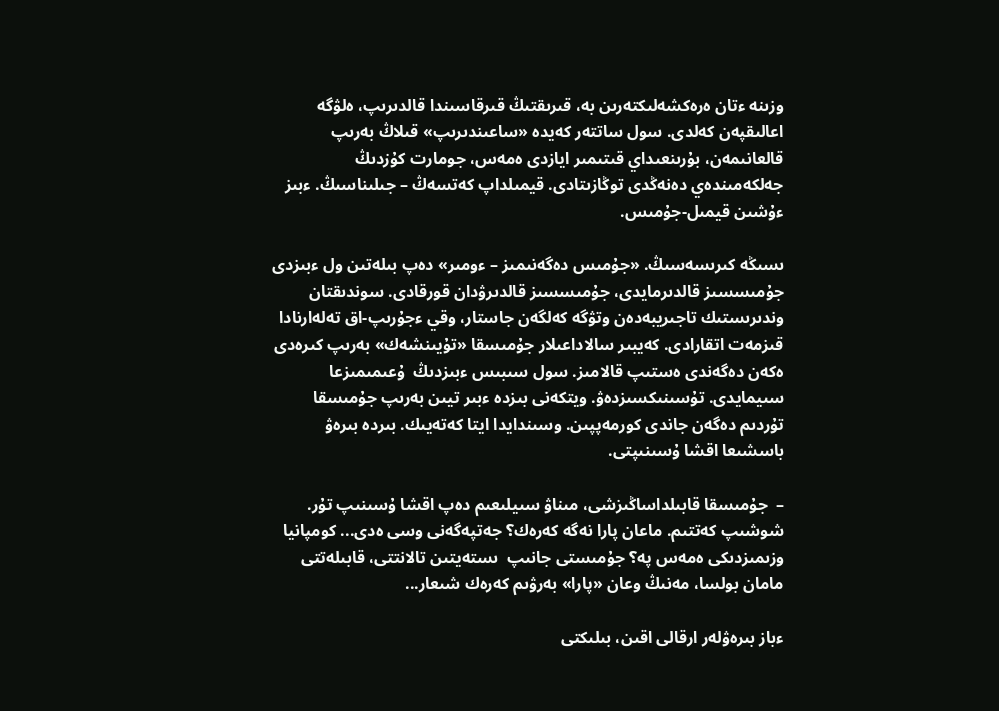وزىنە ءتان ەرەكشەلىكتەرىن بە، قىرىقتىڭ قىرقاسىندا قالدىرىپ، ەلۋگە اعالىقپەن كەلدى. سول ساتتەر كەيدە «ساعىندىرىپ» قىلاڭ بەرىپ قالعانىمەن، بۇرىنعىداي قىتىمىر ايازدى ەمەس، جومارت كۇزدىڭ جەلكەمىندەي دەنەڭدى توڭازىتادى. قيمىلداپ كەتسەڭ – جىلىناسىڭ. ءبىز ءۇشىن قيمىل-جۇمىس.

ىسىڭە كىرىسەسىڭ. «جۇمىس دەگەنىمىز – ءومىر» دەپ بىلەتىن ول ءبىزدى جۇمىسسىز قالدىرمايدى، جۇمىسسىز قالدىرۋدان قورقادى. سوندىقتان وندىرىستىك تاجىريبەدەن وتۋگە كەلگەن جاستار، وقي ءجۇرىپ-اق تەلەارنادا قىزمەت اتقارادى. كەيبىر سالاداعىلار جۇمىسقا «تۇيىنشەك» بەرىپ كىرەدى ەكەن دەگەندى ەستىپ قالامىز. سول سىبىس ءبىزدىڭ  ۇعىمىمىزعا سىيمايدى. تۇسىنىكسىزدەۋ. ويتكەنى بىزدە ءبىر تيىن بەرىپ جۇمىسقا تۇردىم دەگەن جاندى كورمەپپىن. وسىندايدا ايتا كەتەيىك. بىردە بىرەۋ باسشىعا اقشا ۇسىنىپتى.

–  جۇمىسقا قابىلداساڭىزشى، مىناۋ سىيلىعىم دەپ اقشا ۇسىنىپ تۇر. شوشىپ كەتتىم. ماعان پارا نەگە كەرەك؟ جەتپەگەنى وسى ەدى... كومپانيا وزىمىزدىكى ەمەس پە؟ جۇمىستى جانىپ  ىستەيتىن تالانتتى، قابىلەتتى مامان بولسا، مەنىڭ وعان «پارا» بەرۋىم كەرەك شىعار...

ءباز بىرەۋلەر ارقالى اقىن، بىلىكتى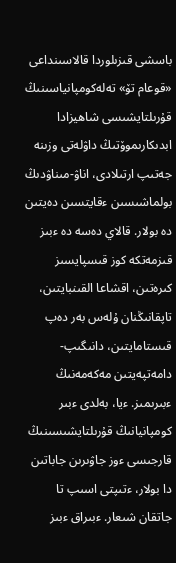باسشى قىزىلوردا قالاسىنداعى «قوعام تۆ» تەلەكومپانياسىنىڭ قۇرىلتايشىسى شاھيزادا ابدىكارىموۆتىڭ داۋلەتى وزىنە جەتىپ ارتىلادى، اناۋ-مىناۋدىڭ بولماشىسىن ءقايتسىن دەيتىن دە بولار. قالاي دەسە دە ءبىز قىزمەتكە كوز قىسپايسىز كىرەتىن، اقشاعا القىنبايتىن، تاپقانىڭنان ۇلەس بەر دەپ قىستامايتىن، دانىگىپ-دامەتپەيتىن مەكەمەنىڭ ءبىرىمىز. ءيا، بەلدى ءبىر كومپانيانىڭ قۇرىلتايشىسىنىڭ قارجىسى ءوز جاۋىرىن جاباتىن دا بولار، ءتىپتى اسىپ تا جاتقان شىعار. ءبىراق ءبىز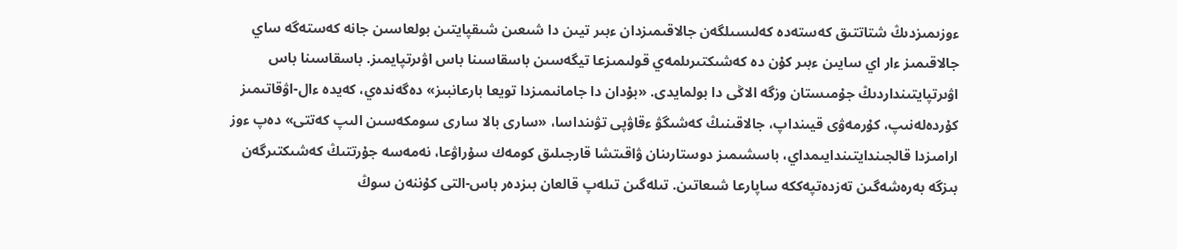ءوزىمىزدىڭ شتاتتىق كەستەدە كەلىسىلگەن جالاقىمىزدان ءبىر تيىن دا شىعىن شىقپايتىن بولعاسىن جانە كەستەگە ساي جالاقىمىز ءار اي سايىن ءبىر كۇن دە كەشىكتىرىلمەي قولىمىزعا تيگەسىن باسقاسىنا باس اۋىرتپايمىز. باسقاسىنا باس اۋىرتپايتىنداردىڭ جۇمىستان وزگە الاڭى دا بولمايدى. «بۇدان دا جامانىمىزدا تويعا بارعانبىز» دەگەندەي، كەيدە ءال-اۋقاتىمىز كۇردەلەنىپ، كۇرمەۋى قيىنداپ، جالاقىنىڭ كەشىگۋ ءقاۋپى تۋىنداسا، «سارى بالا سارى سومكەسىن الىپ كەتتى» دەپ ءوز ارامىزدا قالجىندايتىندايىمداي، باسشىمىز دوستارىنان ۋاقىتشا قارجىلىق كومەك سۇراۋعا، نەمەسە جۇرتتىڭ كەشىكتىرگەن بىزگە بەرەشەگىن تەزدەتپەككە ساپارعا شىعاتىن. تىلەگىن تىلەپ قالعان بىزدەر باس-التى كۇننەن سوڭ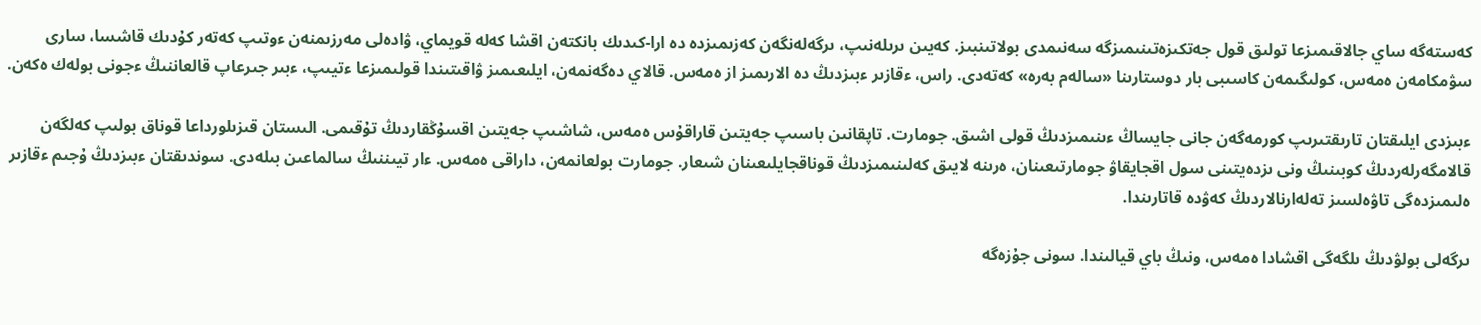كەستەگە ساي جالاقىمىزعا تولىق قول جەتكىزەتىنىمىزگە سەنىمدى بولاتىنبىز. كەيىن ىرىلەنىپ، ىرگەلەنگەن كەزىمىزدە دە ارا-كىدىك بانكتەن اقشا كەلە قويماي، ۋادەلى مەرزىمنەن ءوتىپ كەتەر كۇدىك قاشسا، سارى سۋمكامەن ەمەس، كولىگىمەن كاسىبى بار دوستارىنا «سالەم بەرە» كەتەدى. راس، ءقازىر ءبىزدىڭ دە الارىمىز از ەمەس. قالاي دەگەنمەن، ايلىعىمىز ۋاقىتىندا قولىمىزعا ءتيىپ، ءبىر جىرعاپ قالعاننىڭ ءجونى بولەك ەكەن.

ءبىزدى ايلىقتان تارىقتىرىپ كورمەگەن جانى جايساڭ ءىنىمىزدىڭ قولى اشىق. جومارت. تاپقانىن باسىپ جەيتىن قاراقۇس ەمەس، شاشىپ جەيتىن اقسۇڭقاردىڭ تۇقىمى. الىستان قىزىلورداعا قوناق بولىپ كەلگەن قالامگەرلەردىڭ كوبىنىڭ ونى ىزدەيتىنى سول اقجايقاۋ جومارتىعىنان، ەرىنە لايىق كەلىنىمىزدىڭ قوناقجايلىعىنان شىعار. جومارت بولعانمەن، داراقى ەمەس. ءار تيىننىڭ سالماعىن بىلەدى. سوندىقتان ءبىزدىڭ ۇجىم ءقازىر ەلىمىزدەگى تاۋەلسىز تەلەارنالاردىڭ كەۋدە قاتارىندا.

ىرگەلى بولۋدىڭ ىلگەگى اقشادا ەمەس، ونىڭ باي قيالىندا. سونى جۇزەگە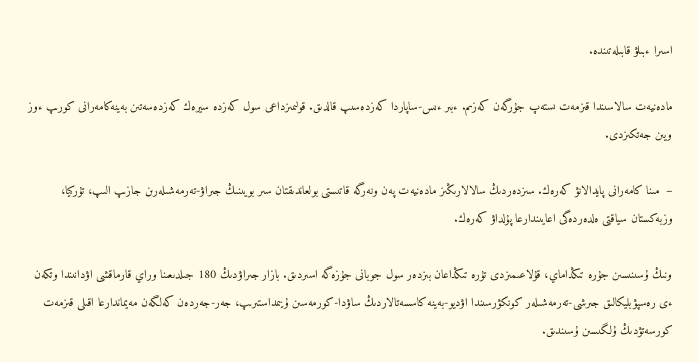اسىرا ءبىلۋ قابىلەتىندە.

مادەنيەت سالاسىندا قىزمەت ىستەپ جۇرگەن كەزىم. ءبىر ءىس-ساپاردا كەزدەسىپ قالدىق. قولىمىزداعى سول كەزدە سيرەك كەزدەسەتىن بەينەكامەرانى كورىپ ءوز ويىن جەتكىزدى.

–  مىنا كامەرانى پايدالانۋ كەرەك. سىزدەردىڭ سالالارىڭىز مادەنيەت پەن ونەرگە قاتىستى بولعاندىقتان سىر بويىنىڭ جىراۋ-تەرمەشىلەرىن جازىپ الىپ، تۇركيا، وزبەكستان سياقتى ەلدەردەگى اعايىندارعا پۇلداۋ كەرەك.

ونىڭ ۇسىنىسىن جۇرە تىڭداماي، قۇلاعىمىزدى تۇرە تىڭداعان بىزدەر سول جوبانى جۇزەگە اسىردىق. بازار جىراۋدىڭ 180 جىلدىعىنا وراي قارماقشى اۋدانىندا وتكەن   ءى رەسپۋبليكالىق جىرشى-تەرمەشىلەر كونكۋرسىندا اۋديو-بەينە كاسسەتالاردىڭ ساۋدا-كورمەسىن ۇيىمداستىرىپ، جەر-جەردەن كەلگەن مەيماندارعا اقىلى قىزمەت كورسەتۋدىڭ ۇلگىسىن ۇسىندىق.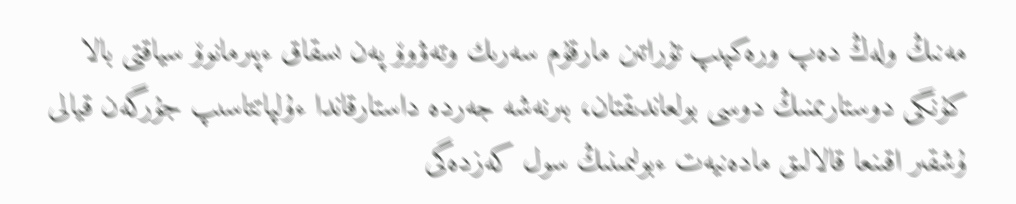مەنىڭ ولەڭ دەپ ورەكپىپ تۇراتىن مارقۇم سەرىك وتەۋوۆ پەن ىسقاق ءپىرمانوۆ سياقتى بالا كۇنگى دوستارىمنىڭ دوسى بولعاندىقتان، بىرنەشە جەردە داستارقاندا ءۇلپاتتاسىپ جۇرگەن قيالى ۇشقىر اقىنعا قالالىق مادەنيەت ءبولىمىنىڭ سول كەزدەگى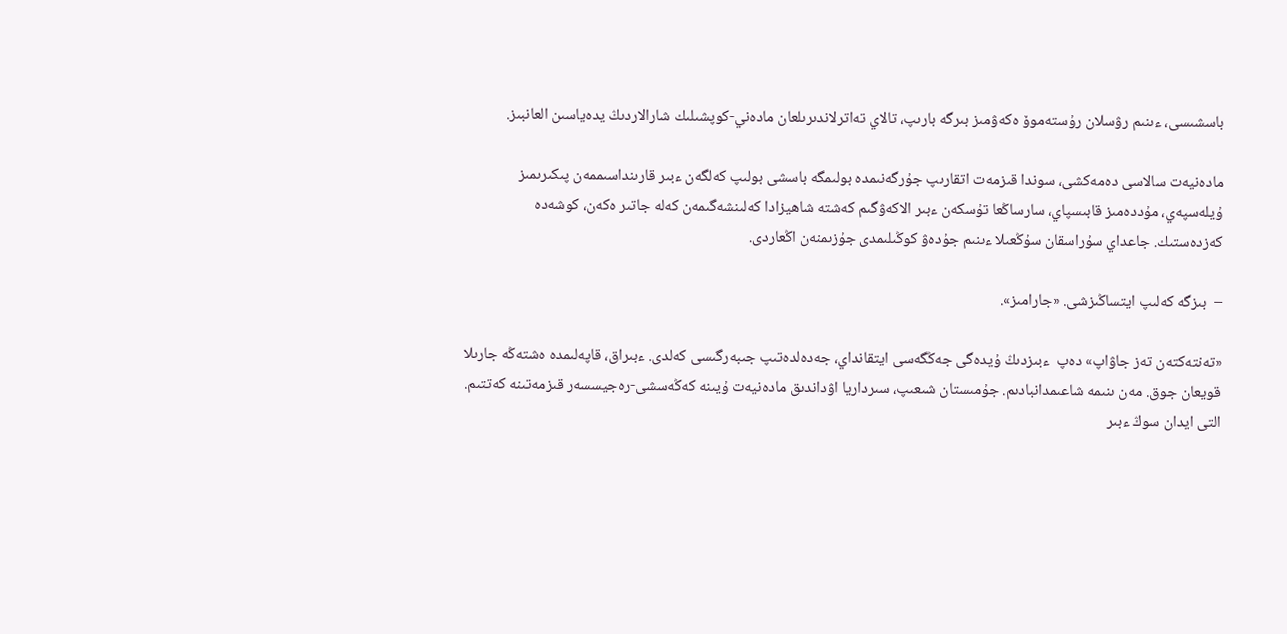باسشىسى، ءىنىم رۋسلان رۇستەموۆ ەكەۋمىز بىرگە بارىپ، تالاي تەاترلاندىرىلعان مادەني-كوپشىلىك شارالاردىڭ يدەياسىن العانبىز.

مادەنيەت سالاسى دەمەكشى، سوندا قىزمەت اتقارىپ جۇرگەنىمدە بولىمگە باسشى بولىپ كەلگەن ءبىر قارىنداسىممەن پىكىرىمىز ۇيلەسپەي، مۇددەمىز قابىسپاي، سارساڭعا تۇسكەن ءبىر الاكەۋگىم كەشتە شاھيزادا كەلىنشەگىمەن كەلە جاتىر ەكەن، كوشەدە كەزدەستىك. جاعداي سۇراسقان سۇڭعىلا ءىنىم جۇدەۋ كوڭىلىمدى جۇزىمنەن اڭعاردى.

–  بىزگە كەلىپ ايتساڭىزشى. «جارامىز».

«تەنتەكتەن تەز جاۋاپ» دەپ  ءبىزدىڭ ۇيدەگى جەڭگەسى ايتقانداي، جەدەلدەتىپ جىبەرگىسى كەلدى. ءبىراق، قاپەلىمدە ەشتەڭە جارىلا قويعان جوق. مەن ىنىمە شاعىمدانبادىم. جۇمىستان شىعىپ، سىرداريا اۋداندىق مادەنيەت ۇيىنە كەڭەسشى-رەجيسسەر قىزمەتىنە كەتتىم. التى ايدان سوڭ ءبىر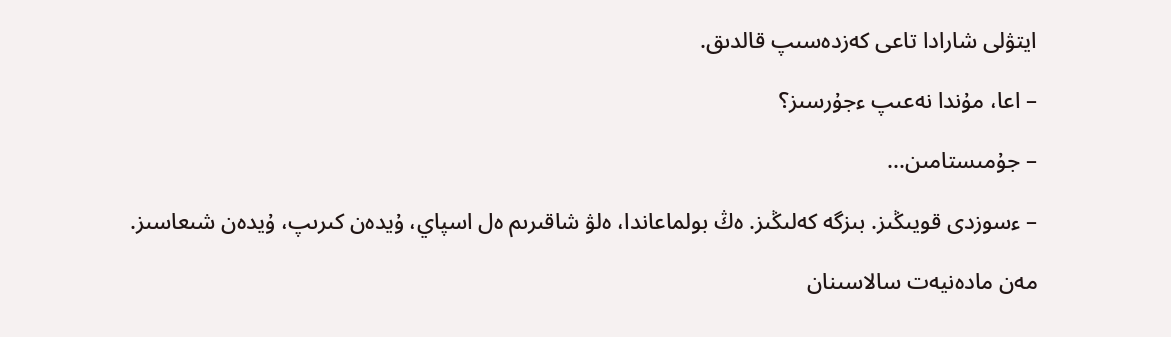ايتۋلى شارادا تاعى كەزدەسىپ قالدىق.

– اعا، مۇندا نەعىپ ءجۇرسىز؟

– جۇمىستامىن...

– ءسوزدى قويىڭىز. بىزگە كەلىڭىز. ەڭ بولماعاندا، ەلۋ شاقىرىم ەل اسپاي، ۇيدەن كىرىپ، ۇيدەن شىعاسىز.

مەن مادەنيەت سالاسىنان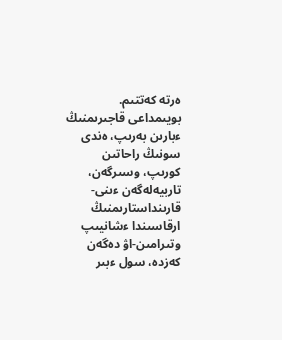ەرتە كەتتىم. بويىمداعى قاجىرىمنىڭ  ءبارىن بەرىپ، ەندى سونىڭ راحاتىن كورىپ، وسىرگەن، تاربيەلەگەن ءىنى-قارىنداستارىمنىڭ ارقاسىندا ءشانيىپ وتىرامىن-اۋ دەگەن كەزدە، سول ءبىر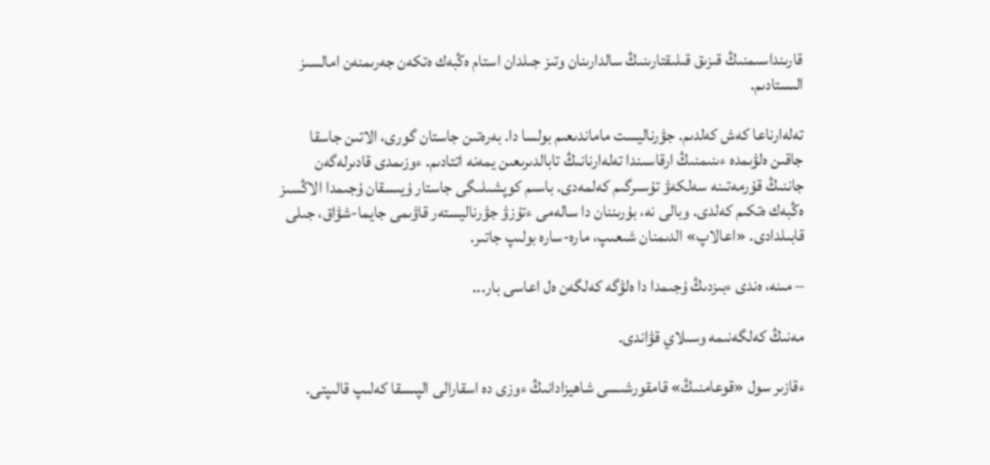قارىنداسىمنىڭ قىزىق قىلىقتارىنىڭ سالدارىنان وتىز جىلدان استام ەڭبەك ەتكەن جەرىمنەن امالسىز الىستادىم.

تەلەارناعا كەش كەلدىم. جۋرناليست ماماندىعىم بولسا دا. بەرەتىن جاستان گورى، الاتىن جاسقا جاقىن ەلۋىمدە ءىنىمنىڭ ارقاسىندا تەلەارنانىڭ تابالدىرىعىن يمەنە اتتادىم. ءوزىمدى قادىرلەگەن جاننىڭ قۇرمەتىنە سەلكەۋ تۇسىرگىم كەلمەدى. باسىم كوپشىلىگى جاستار ۇيىسقان ۇجىمدا الاڭسىز ەڭبەك ەتكىم كەلدى. وبالى نە، بۇرىننان دا سالەمى ءتۇزۋ جۋرناليستەر قاۋىمى جايما-شۋاق، جىلى قابىلدادى. «اعالاپ» الدىمنان شىعىپ، مارە-سارە بولىپ جاتىر.

– مىنە، ەندى ءبىزدىڭ ۇجىمدا دا ەلۋگە كەلگەن ەل اعاسى بار...

مەنىڭ كەلگەنىمە وسىلاي قۋاندى.

ءقازىر سول «قوعامنىڭ» قامقورشىسى شاھيزادانىڭ ءوزى دە اسقارالى الپىسقا كەلىپ قالىپتى.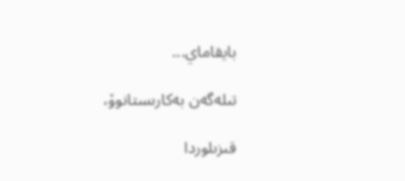بايقاماي...

تىلەگەن بەكارىستانوۆ،

قىزىلوردا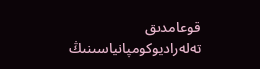قوعامدىق تەلەراديوكومپانياسىنىڭ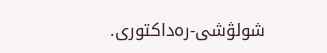شولۋشى-رەداكتورى.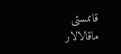قاتىستى ماقالالار